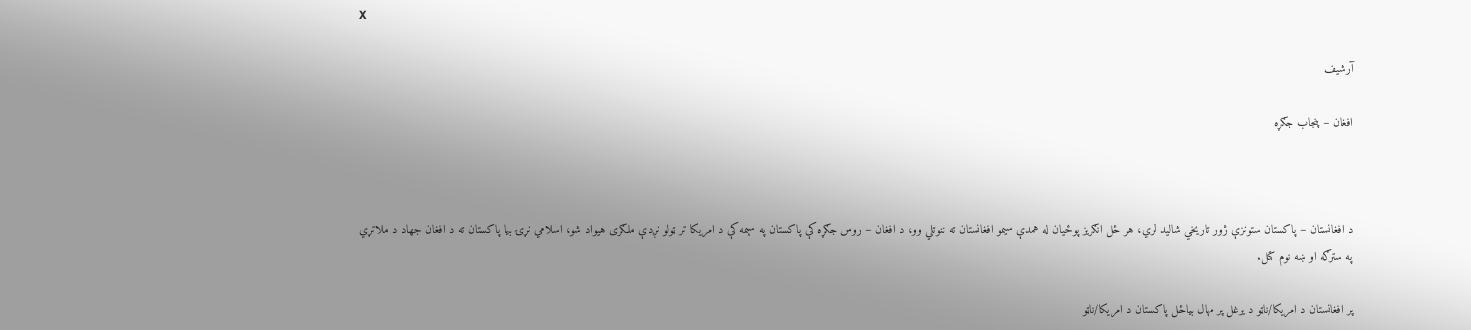X

آرشیف

افغان – پنجاب جګړه



د افغانستان – پاکستان ستونزې ژور تاریخي شالید لري، هر ځل انګریز پوځیان له همدې سیمو افغانستان ته ننوتلي وو، د افغان – روس جګړه کې پاکستان په سېمه کې د امریکا تر ټولو نږدې ملګری هیواد شو، اسلامي نړۍ بیا پاکستان ته د افغان جهاد د ملاتړي په سترګه او ښه نوم کتل.

پر افغانستان د امریکا/ناټو د یرغل پر مهال بیاځل پاکستان د امریکا/ناټو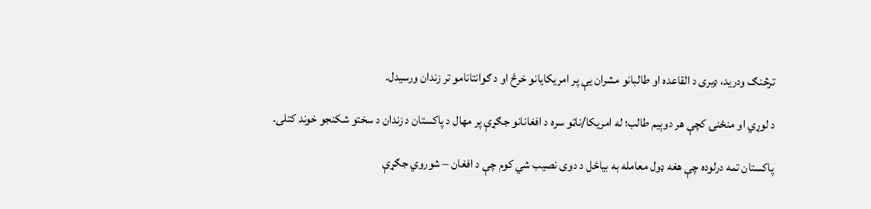ترڅنګ ودرید، ډیری د القاعده او طالبانو مشران یې پر امریکایانو خرڅ او د ګوانتانامو تر زندان ورسيدل.

د لوړي او منځنۍ کچې هر دوېیم طالب؛ له امریکا/ناټو سره د افغانانو جګړې پر مهال د پاکستان د زندان د سختو شکنجو خوند کتلی.

پاکستان تمه درلوده چې هغه ډول معامله به بیاځل د دوی نصیب شي کوم چې د افغان – شوروي جګړې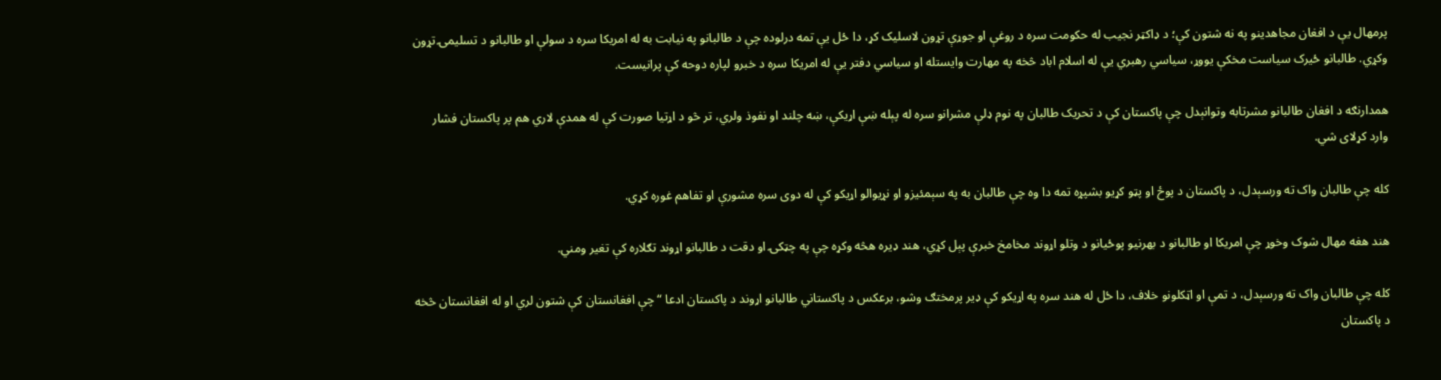پرمهال یې د افغان مجاهدینو په نه شتون کې؛ د ډاکټر نجیب له حکومت سره د روغې او جوړې تړون لاسلیک کړ، دا ځل یې تمه درلوده چې د طالبانو په نیابت به له امریکا سره د سولې او طالبانو د تسلیمۍ تړون وکړي. طالبانو ځیرک سیاست مخکې یووړ، سیاسي رهبري یې له اسلام اباد څخه په مهارت وایستله او سیاسي دفتر یې له امریکا سره د خبرو لپاره دوحه کې پرانیست.

همدارنګه د افغان طالبانو مشرتابه وتوانېدل چې پاکستان کې د تحریک طالبان په نوم ډلې مشرانو سره له پېله ښې اړیکې، ښه چلند او نفوذ ولري، تر څو د اړتیا صورت کې له همدې لاري هم پر پاکستان فشار وارد کړلای شي.

کله چې طالبان واک ته ورسېدل، د پاکستان د پوځ او پټو کړیو بشپړه تمه دا وه چې طالبان به په سېمئیزو او نړیوالو اړیکو کې له دوی سره مشورې او تفاهم غوره کړي.

هند هغه مهال شوک وخوړ چې امریکا او طالبانو د بهرنیو پوځیانو د وتلو اړوند مخامخ خبرې پېل کړي، هند ډیره هڅه وکړه چې په چټکۍ او دقت د طالبانو اړوند تګلاره کې تغیر ومني.

کله چې طالبان واک ته ورسېدل، د تمې او اټکلونو خلاف، دا ځل له هند سره په اړیکو کې ډیر پرمختګ وشو، برعکس د پاکستاني طالبانو اړوند د پاکستان ادعا “چې افغانستان کې شتون لري او له افغانستان څخه د پاکستان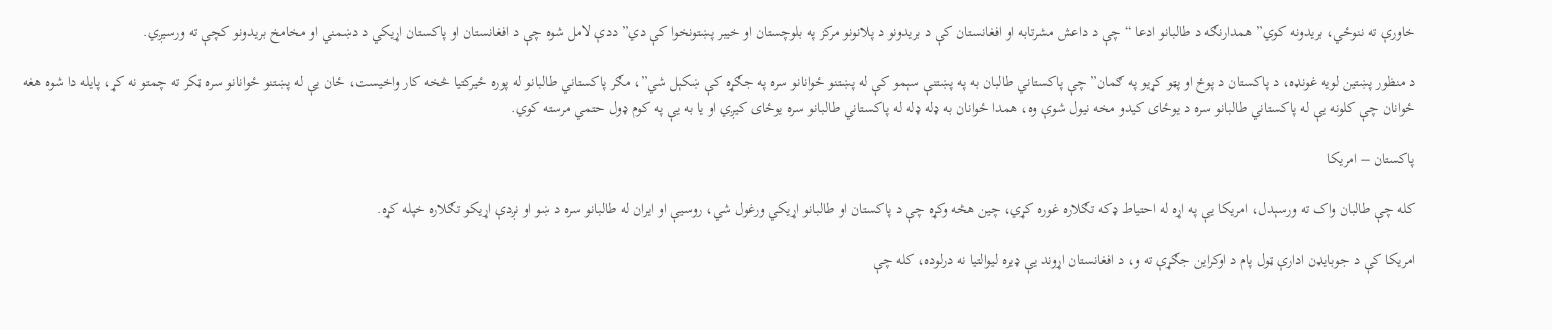خاورې ته ننوځي، بریدونه کوي” همدارنګه د طالبانو ادعا “چې د داعش مشرتابه او افغانستان کې د بریدونو د پلانونو مرکز په بلوچستان او خیبر پښتونخوا کې دي” ددې لامل شوه چې د افغانستان او پاکستان اړیکي د دښمني او مخامخ بریدونو کچې ته ورسیږي.

د منظور پښتین لویه غونډه، د پاکستان د پوځ او پټو کړیو په ګمان” چې پاکستاني طالبان به په پښتنې سېمو کې له پښتنو ځوانانو سره په جګړه کې ښکېل شي”، مګر پاکستاني طالبانو له پوره ځیرکتیا څخه کار واخیست، ځان یې له پښتنو ځوانانو سره ټکر ته چمتو نه کړ، پایله دا شوه هغه ځوانان چې کلونه یې له پاکستاني طالبانو سره د یوځای کیدو مخه نیول شوې وه، همدا ځوانان به ډله ډله له پاکستاني طالبانو سره یوځای کیږي او یا به یې په کوم ډول حتمي مرسته کوي.

پاکستان – امریکا

کله چې طالبان واک ته ورسېدل، امریکا یې په اړه له احتیاط ډکه تګلاره غوره کړي، چین هڅه وکړه چې د پاکستان او طالبانو اړیکي ورغول شي، روسیې او ایران له طالبانو سره د ښو او نږدې اړیکو تګلاره خپله کړه.

امریکا کې د جوبایډن ادارې ټول پام د اوکراین جګړې ته و، د افغانستان اړوند یې ډیره لیوالتیا نه درلوده، کله چې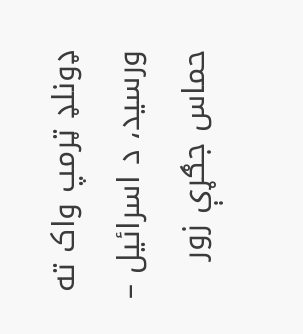ډونلډ ټرمپ واک ته ورسيد، د اسرائیل – حماس جګړې زور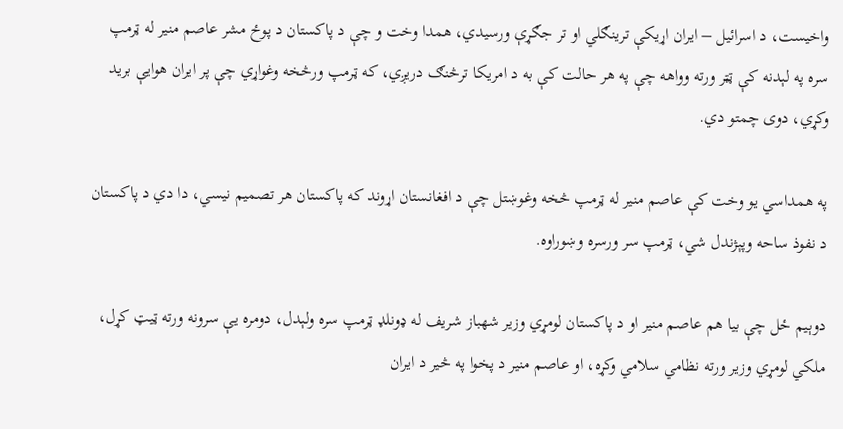واخیست، د اسرائیل – ایران اړیکې ترینګلي او تر جګړې ورسيدي، همدا وخت و چې د پاکستان د پوځ مشر عاصم منیر له ټرمپ سره په لېدنه کې ټټر ورته وواهه چې په هر حالت کې به د امریکا ترڅنګ دریږي، که ټرمپ ورڅخه وغواړي چې پر ایران هوایې برید وکړي، دوی چمتو دي.

په همداسي یو وخت کې عاصم منیر له ټرمپ څخه وغوښتل چې د افغانستان اړوند که پاکستان هر تصمیم نیسي، دا دي د پاکستان د نفوذ ساحه وپېژندل شي، ټرمپ سر ورسره وښوراوه.

دوېیم ځل چې بیا هم عاصم منیر او د پاکستان لومړي وزیر شهباز شریف له ډونلډ ټرمپ سره ولېدل، دومره یې سرونه ورته ټیټ کړل، ملکي لومړي وزیر ورته نظامي سلامي وکړه، او عاصم منیر د پخوا په څیر د ایران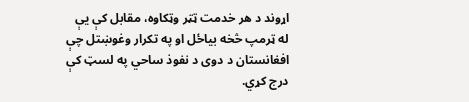اړوند د هر خدمت ټټر وټکاوه، مقابل کې یې له ټرمپ څخه بیاځل او په تکرار وغوښتل چې افغانستان د دوی د نفوذ ساحي په لسټ کې درج کړي.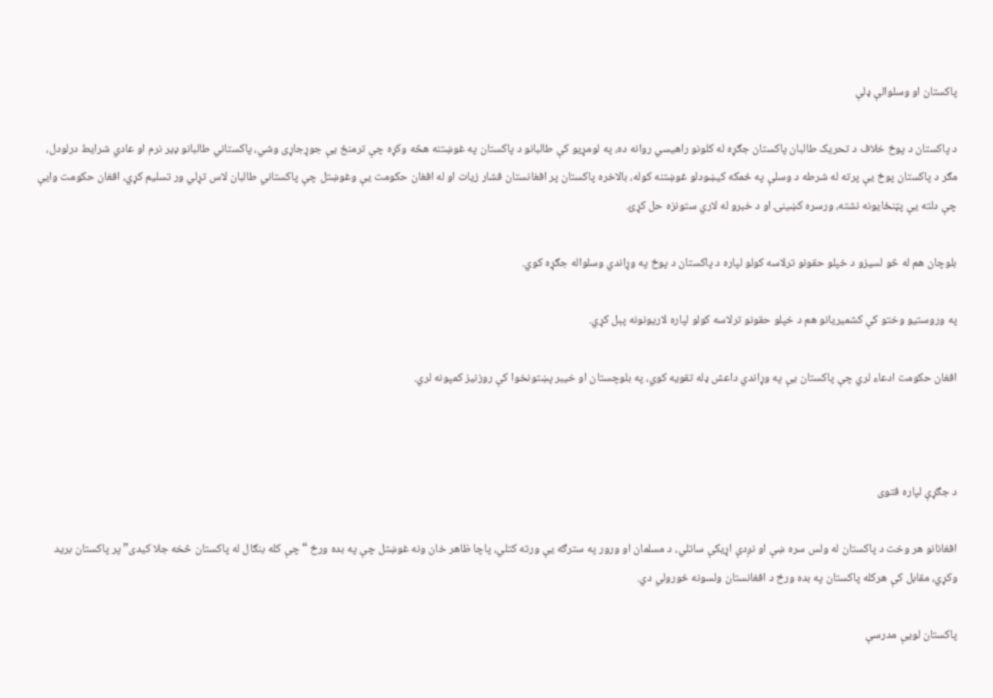پاکستان او وسلوالې ډلې

د پاکستان د پوځ خلاف د تحریک طالبان پاکستان جګړه له کلونو راهیسي روانه ده، په لومړیو کې طالبانو د پاکستان په غوښتنه هڅه وکړه چې ترمنځ یې جوړجاړی وشي، پاکستاني طالبانو ډیر نرم او عادي شرایط درلودل، مګر د پاکستان پوځ یې پرته له شرطه د وسلې په ځمکه کیښودلو غوښتنه کوله، بالاخره پاکستان پر افغانستان فشار زیات او له افغان حکومت یې وغوښتل چې پاکستاني طالبان لاس تړلي ور تسلیم کړي، افغان حکومت وایې چې دلته یې پټنځایونه نشته، ورسره کښینۍ او د خبرو له لاري ستونزه حل کړئ.

بلوچان هم له څو لسیزو د خپلو حقونو ترلاسه کولو لپاره د پاکستان د پوځ په وړاندي وسلواله جګړه کوي.

په وروستیو وختو کې کشمیریانو هم د خپلو حقونو ترلاسه کولو لپاره لاریونونه پېل کړي.

افغان حکومت ادعاء لري چې پاکستان یې په وړاندي داعش ډله تقویه کوي، په بلوچستان او خیبر پښتونخوا کې روزنیز کمپونه لري.



د جګړې لپاره فتوی

افغانانو هر وخت د پاکستان له ولس سره ښې او نږدې اړیکې ساتلي، د مسلمان او ورور په سترګه یې ورته کتلي، پاچا ظاهر خان ونه غوښتل چې په بده ورځ “چې کله بنګال له پاکستان څخه جلا کيدی” پر پاکستان برید وکړي، مقابل کې هرکله پاکستان په بده ورځ د افغانستان ولسونه ځورولي دي.

پاکستان لویې مدرسې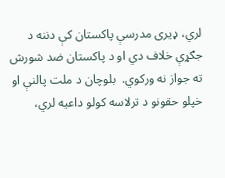لري، ډیری مدرسې پاکستان کې دننه د جګړې خلاف دي او د پاکستان ضد شورش ته جواز نه ورکوي.  بلوچان د ملت پالنې او خپلو حقونو د ترلاسه کولو داعیه لري،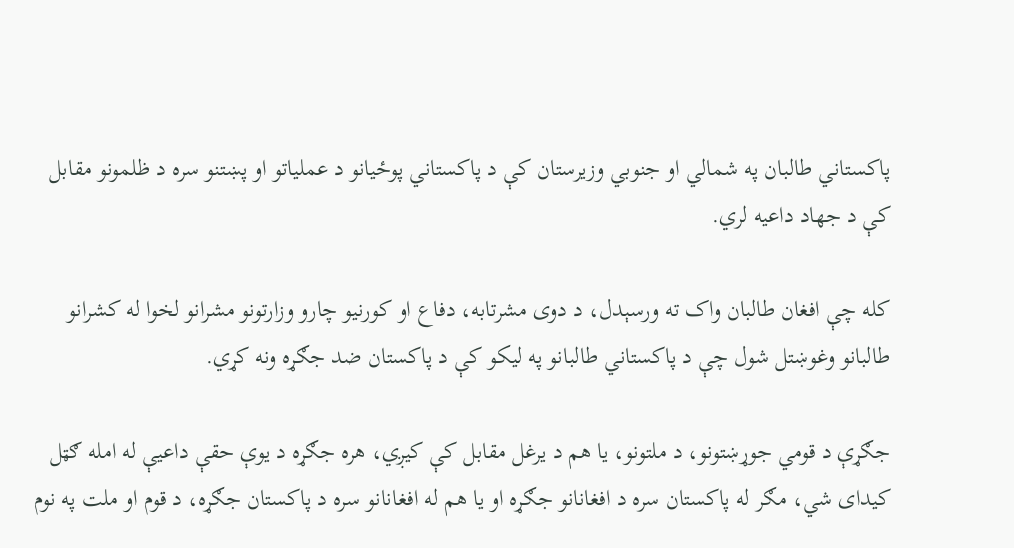پاکستاني طالبان په شمالي او جنوبي وزیرستان کې د پاکستاني پوځیانو د عملیاتو او پښتنو سره د ظلمونو مقابل کې د جهاد داعیه لري.

کله چې افغان طالبان واک ته ورسېدل، د دوی مشرتابه، دفاع او کورنیو چارو وزارتونو مشرانو لخوا له کشرانو طالبانو وغوښتل شول چې د پاکستاني طالبانو په لیکو کې د پاکستان ضد جګړه ونه کړي.

جګړې د قومي جوړښتونو، د ملتونو، یا هم د یرغل مقابل کې کیږي، هره جګړه د یوې حقې داعیې له امله ګټل کیدای شي، مګر له پاکستان سره د افغانانو جګړه او یا هم له افغانانو سره د پاکستان جګړه، د قوم او ملت په نوم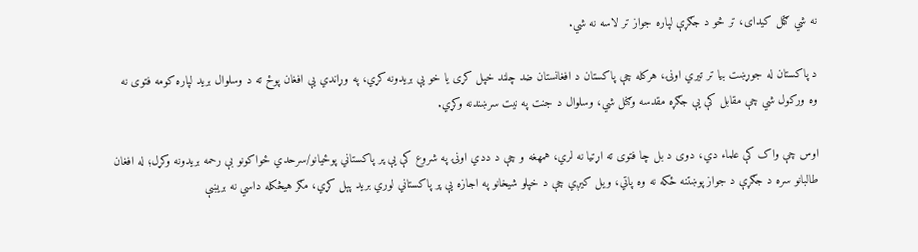نه شي ګټل کیدای، تر څو د جګړې لپاره جواز تر لاسه نه شي.

د پاکستان له جوړښت بیا تر تیري اونۍ، هرکله چې پاکستان د افغانستان ضد چلند خپل کړی یا خو یې بریدونه کړي، په وړاندي یې افغان پوځ ته د وسلوال برید لپاره کومه فتوی نه وه ورکول شي چې مقابل کې یې جګړه مقدسه وګنل شي، وسلوال د جنت په نیت سرښندنه وکړي.

اوس چې واک کې علماء دي، دوی د بل چا فتوی ته اړتیا نه لري، همهغه و چې د ددي اونۍ په شروع کې یې پر پاکستاني پوځیانو/سرحدي ځواکونو بې رحمه بریدونه وکړل؛ له افغان طالبانو سره د جګړې د جواز پوښتنه ځکه نه وه پاتي، ویل کیږي چې د خپلو شیخانو په اجازه یې پر پاکستاني لوري برید پېل کړي، مګر هیڅکله داسي نه بريښې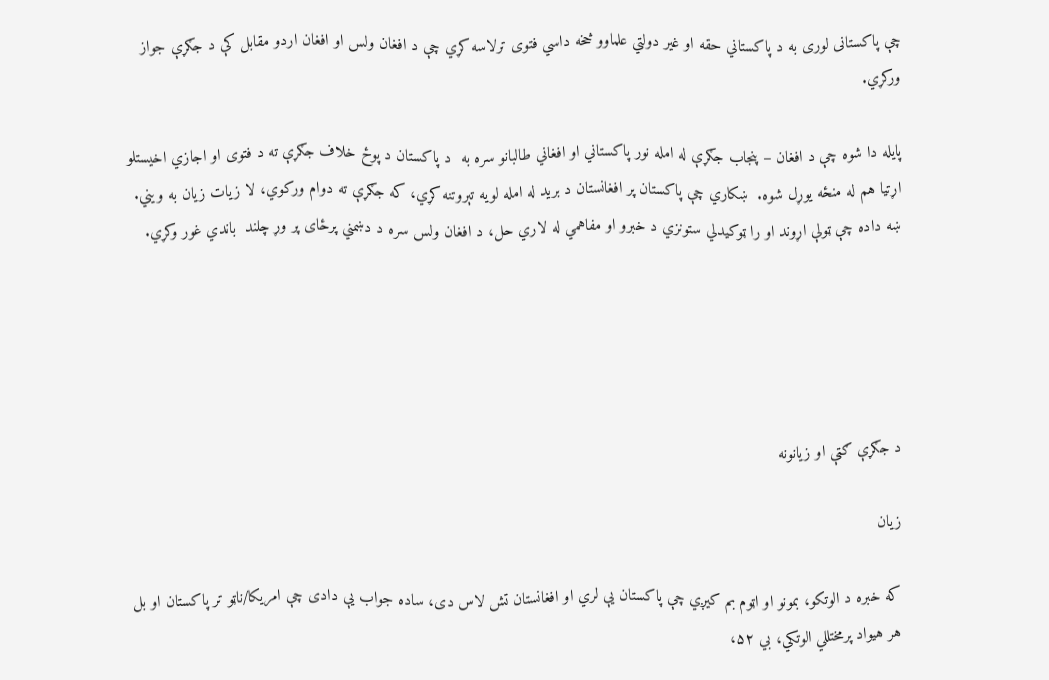چې پاکستانی لوری به د پاکستاني حقه او غیر دولتي علماوو څخه داسي فتوی ترلاسه کړي چې د افغان ولس او افغان اردو مقابل کې د جګړې جواز ورکړي.

پایله دا شوه چې د افغان – پنجاب جګړې له امله نور پاکستاني او افغاني طالبانو سره به  د پاکستان د پوځ خلاف جګړې ته د فتوی او اجازي اخیستلو اړتیا هم له منځه یوړل شوه.  ښکاري چې پاکستان پر افغانستان د برید له امله لویه تېروتنه کړي، که جګړې ته دوام ورکوي، لا زیات زیان به ویني. ښه داده چې ټولې اړوند او را ټوکيدلي ستونزي د خبرو او مفاهمي له لاري حل، د افغان ولس سره د دښمني پرځای پر وړ چلند  باندي غور وکړي.





د جګړې ګټې او زیانونه

زيان

که خبره د الوتکو، بمونو او اټوم بم کیږي چې پاکستان یې لري او افغانستان تش لاس دی، ساده جواب یې دادی چې امریکا/ناټو تر پاکستان او بل هر هیواد پرمختللي الوتکي، بي ۵۲،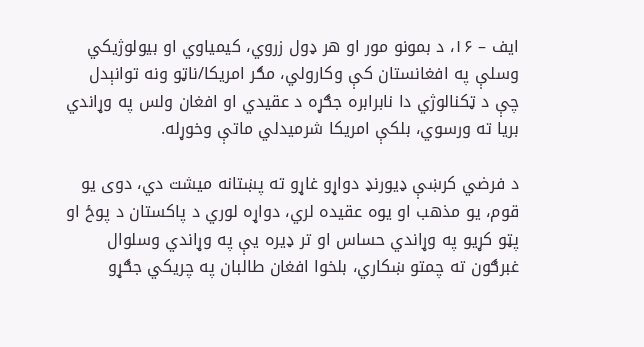ایف – ۱۶، د بمونو مور او هر ډول زروي، کیمیاوي او بیولوژیکي وسلې په افغانستان کې وکارولي، مګر امریکا/ناټو ونه توانېدل چې د ټکنالوژي دا نابرابره جګړه د عقیدي او افغان ولس په وړاندي بریا ته ورسوي، بلکې امریکا شرميدلي ماتې وخوړله.

د فرضي کرښې ډیورنډ دواړو غاړو ته پښتانه میشت دي، دوی یو قوم، یو مذهب او یوه عقیده لري، دواړه لوري د پاکستان د پوځ او پټو کړیو په وړاندي حساس او تر ډیره یې په وړاندي وسلوال غبرګون ته چمتو ښکاري، بلخوا افغان طالبان په چریکي جګړو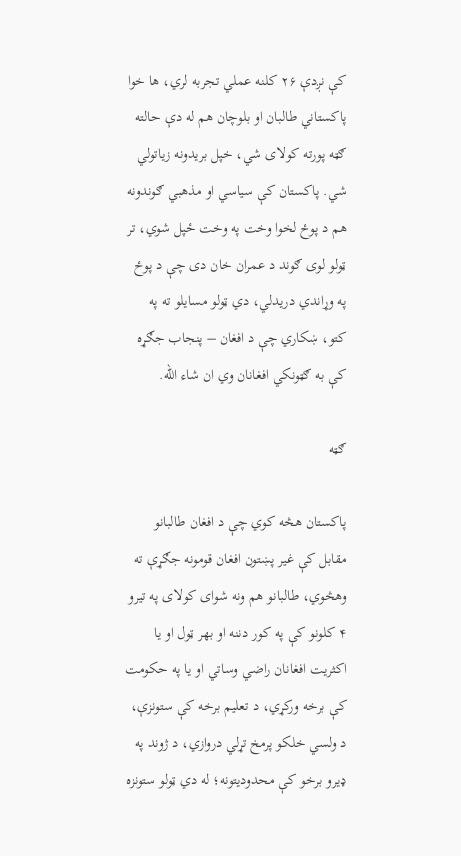کې نږدې ۲۶ کلنه عملي تجربه لري، ها خوا پاکستاني طالبان او بلوچان هم له دې حالته ګټه پورته کولای شي، خپل بریدونه زیاتولي شي. پاکستان کې سیاسي او مذهبي ګوندونه هم د پوځ لخوا وخت په وخت ځپل شوي، تر ټولو لوی ګوند د عمران خان دی چې د پوځ په وړاندي دریدلي، دي ټولو مسایلو ته په کتو، ښکاري چې د افغان – پنجاب جګړه کې به ګټونکي افغانان وي ان شاء الله.

ګټه

پاکستان هڅه کوي چې د افغان طالبانو مقابل کې غیر پښتون افغان قومونه جګړې ته وهڅوي، طالبانو هم ونه شوای کولای په تیرو ۴ کلونو کې په کور دننه او بهر ټول او یا اکثریت افغانان راضي وساتي او یا په حکومت کې برخه ورکړي، د تعلیم برخه کې ستونزې، د ولسي خلکو پرمخ تړلي دروازي، د ژوند په ډیرو برخو کې محدودیتونه؛ له دي ټولو ستونزه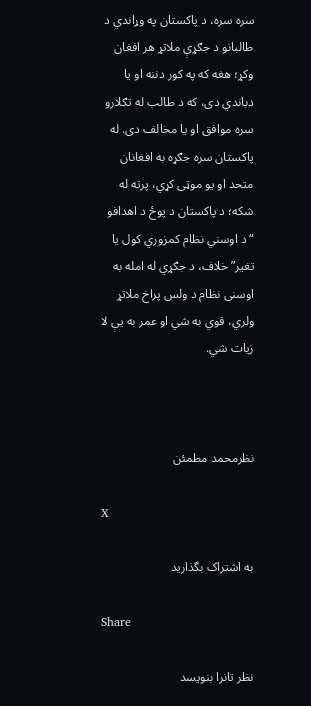سره سره، د پاکستان په وړاندي د طالبانو د جګړې ملاتړ هر افغان وکړ؛ هغه که په کور دننه او یا دباندي دی، که د طالب له تګلارو سره موافق او یا مخالف دی. له پاکستان سره جګړه به افغانان متحد او یو موټی کړي، پرته له شکه؛ د پاکستان د پوځ د اهدافو “د اوسني نظام کمزوري کول یا تغیر” خلاف، د جګړي له امله به  اوسنی نظام د ولس پراخ ملاتړ ولري، قوي به شي او عمر به یې لا زیات شي.



نظرمحمد مطمئن

X

به اشتراک بگذارید

Share

نظر تانرا بنویسد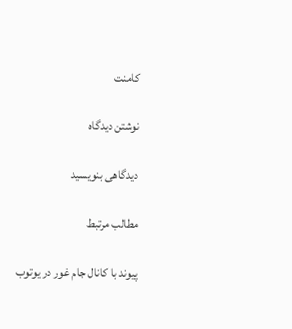کامنت

نوشتن دیدگاه

دیدگاهی بنویسید

مطالب مرتبط

پیوند با کانال جام غور در یوتوب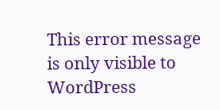This error message is only visible to WordPress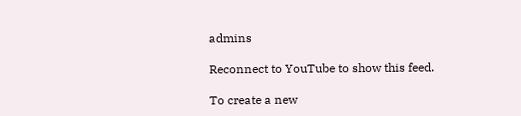admins

Reconnect to YouTube to show this feed.

To create a new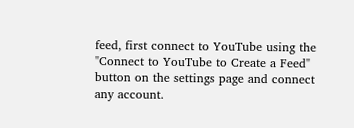feed, first connect to YouTube using the "Connect to YouTube to Create a Feed" button on the settings page and connect any account.